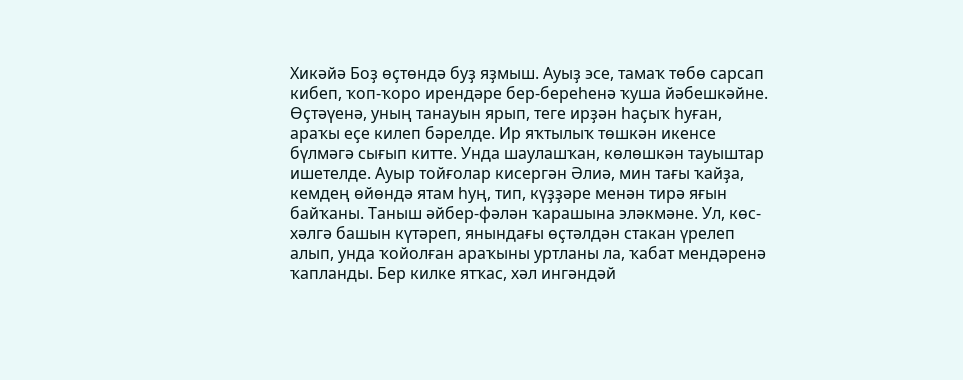Хикәйә Боҙ өҫтөндә буҙ яҙмыш. Ауыҙ эсе, тамаҡ төбө сарсап кибеп, ҡоп-ҡоро ирендәре бер-береһенә ҡуша йәбешкәйне. Өҫтәүенә, уның танауын ярып, теге ирҙән һаҫыҡ һуған, араҡы еҫе килеп бәрелде. Ир яҡтылыҡ төшкән икенсе бүлмәгә сығып китте. Унда шаулашҡан, көлөшкән тауыштар ишетелде. Ауыр тойғолар кисергән Әлиә, мин тағы ҡайҙа, кемдең өйөндә ятам һуң, тип, күҙҙәре менән тирә яғын байҡаны. Таныш әйбер-фәлән ҡарашына эләкмәне. Ул, көс-хәлгә башын күтәреп, янындағы өҫтәлдән стакан үрелеп алып, унда ҡойолған араҡыны уртланы ла, ҡабат мендәренә ҡапланды. Бер килке ятҡас, хәл ингәндәй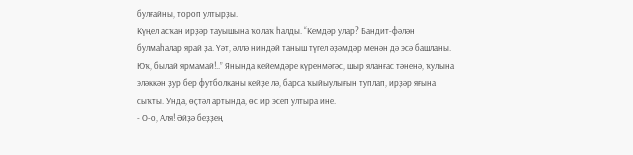булғайны, тороп ултырҙы.
Күңел асҡан ирҙәр тауышына ҡолаҡ һалды. “Кемдәр улар? Бандит-фәлән булмаһалар ярай ҙа. Үәт, әллә ниндәй таныш түгел әҙәмдәр менән дә эсә башланы. Юҡ, былай ярмамай!..” Янында кейемдәре күренмәгәс, шыр яланғас тәненә, ҡулына эләккән ҙур бер футболканы кейҙе лә, барса ҡыйыулығын туплап, ирҙәр яғына сыҡты. Унда, өҫтәл артында, өс ир эсеп ултыра ине.
- О-о, Аля! Әйҙә беҙҙең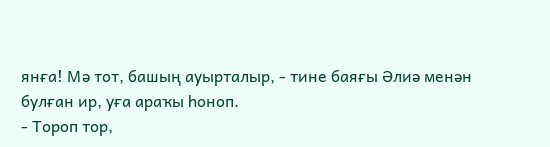янға! Мә тот, башың ауырталыр, - тине баяғы Әлиә менән булған ир, уға араҡы һоноп.
- Тороп тор,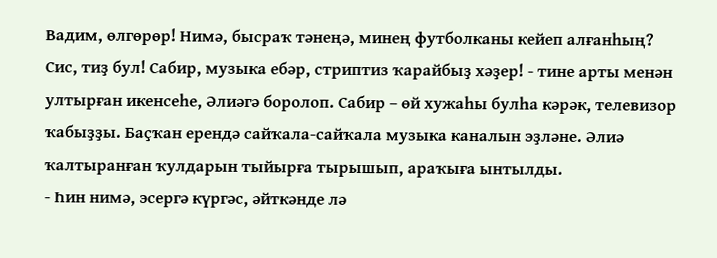Вадим, өлгөрөр! Нимә, бысраҡ тәнеңә, минең футболканы кейеп алғанһың? Сис, тиҙ бул! Сабир, музыка ебәр, стриптиз ҡарайбыҙ хәҙер! - тине арты менән ултырған икенсеһе, Әлиәгә боролоп. Сабир – өй хужаһы булһа кәрәк, телевизор ҡабыҙҙы. Баҫҡан ерендә сайҡала-сайҡала музыка каналын эҙләне. Әлиә ҡалтыранған ҡулдарын тыйырға тырышып, араҡыға ынтылды.
- Һин нимә, эсергә күргәс, әйткәнде лә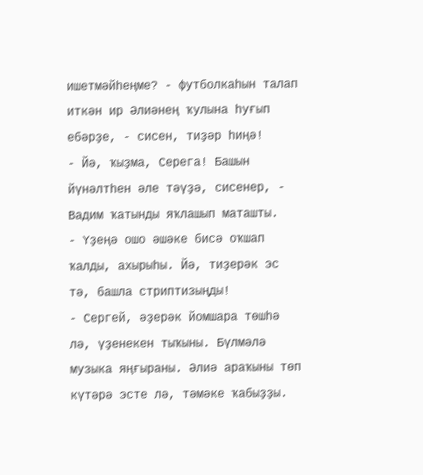ишетмәйһеңме? - футболкаһын талап иткән ир Әлиәнең ҡулына һуғып ебәрҙе, - сисен, тиҙәр һиңә!
- Йә, ҡыҙма, Серега! Башын йүнәлтһен әле тәүҙә, сисенер, - Вадим ҡатынды яҡлашып маташты.
- Үҙеңә ошо әшәке бисә оҡшап ҡалды, ахырыһы. Йә, тиҙерәк эс тә, башла стриптизыңды!
- Сергей, әҙерәк йомшара төшһә лә, үҙенекен тыҡыны. Бүлмәлә музыка яңғыраны. Әлиә араҡыны төп күтәрә эсте лә, тәмәке ҡабыҙҙы.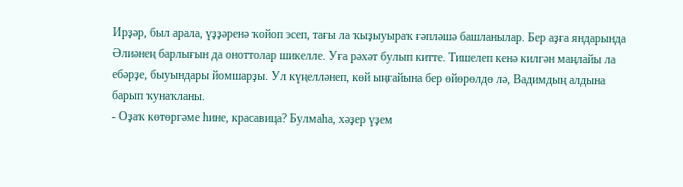Ирҙәр, был арала, үҙҙәренә ҡойоп эсеп, тағы ла ҡыҙыуыраҡ ғәпләшә башланылар. Бер аҙға яндарында Әлиәнең барлығын да оноттолар шикелле. Уға рәхәт булып китте. Тишелеп кенә килгән маңлайы ла ебәрҙе, быуындары йомшарҙы. Ул күңелләнеп, көй ыңғайына бер өйөрөлдө лә, Вадимдың алдына барып ҡунаҡланы.
- Оҙаҡ көтөргәме һине, красавица? Булмаһа, хәҙер үҙем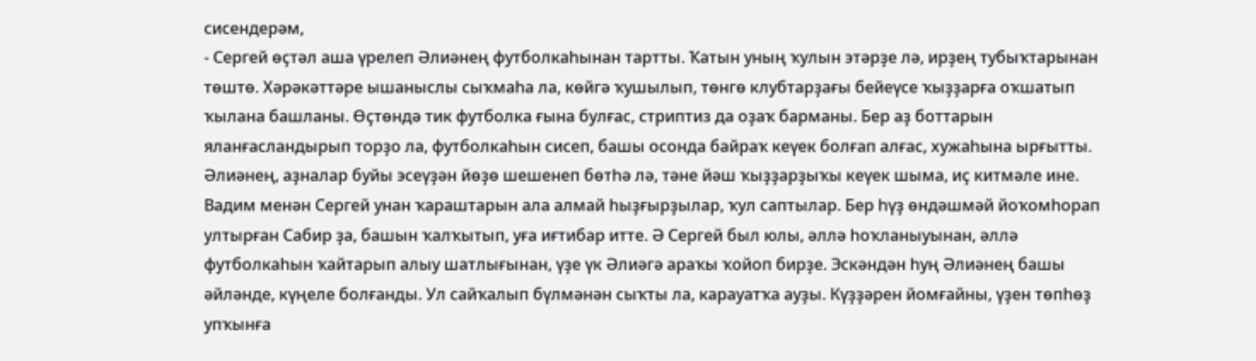сисендерәм,
- Сергей өҫтәл аша үрелеп Әлиәнең футболкаһынан тартты. Ҡатын уның ҡулын этәрҙе лә, ирҙең тубыҡтарынан төштө. Хәрәкәттәре ышаныслы сыҡмаһа ла, көйгә ҡушылып, төнгө клубтарҙағы бейеүсе ҡыҙҙарға оҡшатып ҡылана башланы. Өҫтөндә тик футболка ғына булғас, стриптиз да оҙаҡ барманы. Бер аҙ боттарын яланғасландырып торҙо ла, футболкаһын сисеп, башы осонда байраҡ кеүек болғап алғас, хужаһына ырғытты. Әлиәнең, аҙналар буйы эсеүҙән йөҙө шешенеп бөтһә лә, тәне йәш ҡыҙҙарҙыҡы кеүек шыма, иҫ китмәле ине. Вадим менән Сергей унан ҡараштарын ала алмай һыҙғырҙылар, ҡул саптылар. Бер һүҙ өндәшмәй йоҡомһорап ултырған Сабир ҙа, башын ҡалҡытып, уға иғтибар итте. Ә Сергей был юлы, әллә һоҡланыуынан, әллә футболкаһын ҡайтарып алыу шатлығынан, үҙе үк Әлиәгә араҡы ҡойоп бирҙе. Эскәндән һуң Әлиәнең башы әйләнде, күңеле болғанды. Ул сайҡалып бүлмәнән сыҡты ла, карауатҡа ауҙы. Күҙҙәрен йомғайны, үҙен төпһөҙ упҡынға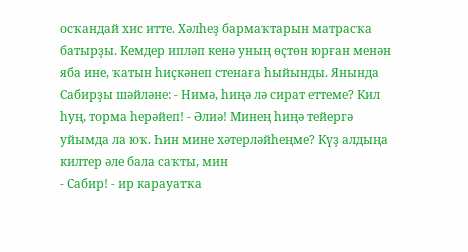осҡандай хис итте. Хәлһеҙ бармаҡтарын матрасҡа батырҙы. Кемдер ипләп кенә уның өҫтөн юрған менән яба ине, ҡатын һиҫкәнеп стенаға һыйынды. Янында Сабирҙы шәйләне: - Нимә, һиңә лә сират еттеме? Кил һуң, торма һерәйеп! - Әлиә! Минең һиңә тейергә уйымда ла юҡ. Һин мине хәтерләйһеңме? Күҙ алдыңа килтер әле бала саҡты, мин
- Сабир! - ир карауатҡа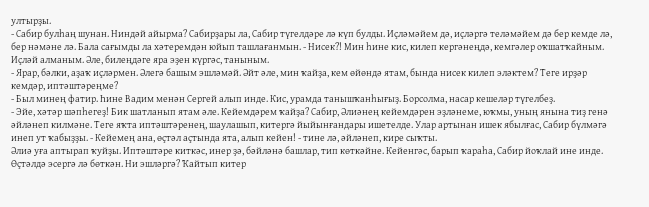ултырҙы.
- Сабир булһаң шунан. Ниндәй айырма? Сабирҙары ла, Сабир түгелдәре лә күп булды. Иҫләмәйем дә, иҫләргә теләмәйем дә бер кемде лә, бер нәмәне лә. Бала сағымды ла хәтеремдән юйып ташлағанмын. - Нисек?! Мин һине кис, килеп кергәнеңдә, кемгәлер оҡшатҡайным. Иҫләй алманым. Әле, билеңдәге яра эҙен күргәс, таныным.
- Ярар, бәлки, аҙаҡ иҫләрмен. Әлегә башым эшләмәй. Әйт әле, мин ҡайҙа, кем өйөндә ятам, бында нисек килеп эләктем? Теге ирҙәр кемдәр, иптәштәреңме?
- Был минең фатир. Һине Вадим менән Сергей алып инде. Кис, урамда танышҡанһығыҙ. Борсолма, насар кешеләр түгелбеҙ.
- Эйе, хәтәр шәпһегеҙ! Бик шатланып ятам әле. Кейемдәрем ҡайҙа? Сабир, Әлиәнең кейемдәрен эҙләнеме, юҡмы, уның янына тиҙ генә әйләнеп килмәне. Теге яҡта иптәштәренең, шаулашып, китергә йыйынғандары ишетелде. Улар артынан ишек ябылғас, Сабир бүлмәгә инеп ут ҡабыҙҙы. - Кейемең ана, өҫтәл аҫтында ята, алып кейен! - тине лә, әйләнеп, кире сыҡты.
Әлиә уға аптырап ҡуйҙы. Иптәштәре киткәс, инер ҙә, бәйләнә башлар, тип көткәйне. Кейенгәс, барып ҡараһа, Сабир йоҡлай ине инде. Өҫтәлдә эсергә лә бөткән. Ни эшләргә? Ҡайтып китер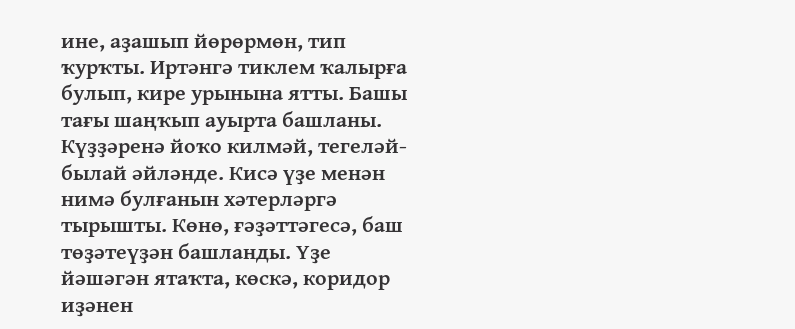ине, аҙашып йөрөрмөн, тип ҡурҡты. Иртәнгә тиклем ҡалырға булып, кире урынына ятты. Башы тағы шаңҡып ауырта башланы. Күҙҙәренә йоҡо килмәй, тегеләй-былай әйләнде. Кисә үҙе менән нимә булғанын хәтерләргә тырышты. Көнө, ғәҙәттәгесә, баш төҙәтеүҙән башланды. Үҙе йәшәгән ятаҡта, көскә, коридор иҙәнен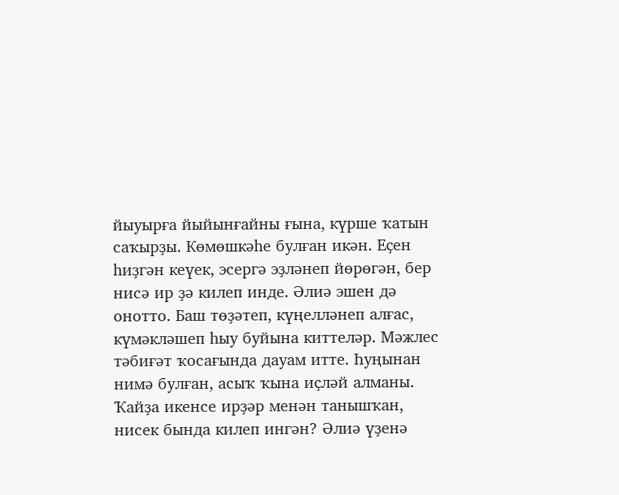йыуырға йыйынғайны ғына, күрше ҡатын саҡырҙы. Көмөшкәһе булған икән. Еҫен һиҙгән кеүек, эсергә эҙләнеп йөрөгән, бер нисә ир ҙә килеп инде. Әлиә эшен дә онотто. Баш төҙәтеп, күңелләнеп алғас, күмәкләшеп һыу буйына киттеләр. Мәжлес тәбиғәт ҡосағында дауам итте. Һуңынан нимә булған, асыҡ ҡына иҫләй алманы. Ҡайҙа икенсе ирҙәр менән танышҡан, нисек бында килеп ингән? Әлиә үҙенә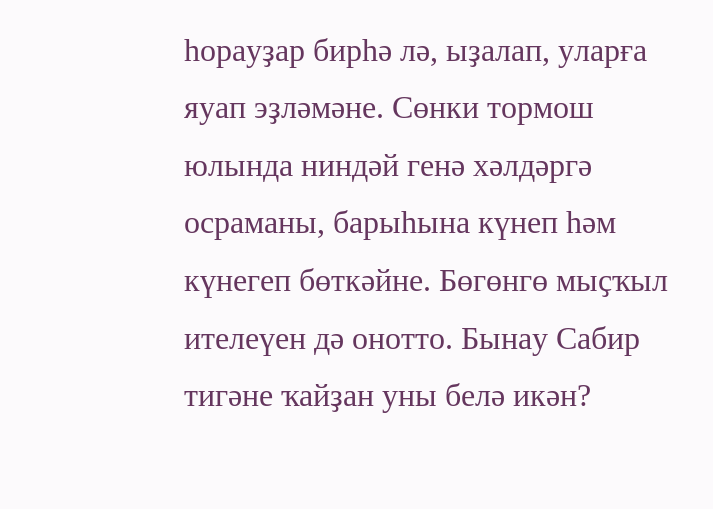һорауҙар бирһә лә, ыҙалап, уларға яуап эҙләмәне. Сөнки тормош юлында ниндәй генә хәлдәргә осраманы, барыһына күнеп һәм күнегеп бөткәйне. Бөгөнгө мыҫҡыл ителеүен дә онотто. Бынау Сабир тигәне ҡайҙан уны белә икән?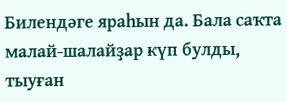Билендәге яраһын да. Бала саҡта малай-шалайҙар күп булды, тыуған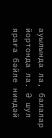ауылында ла, балалар йортонда ла. Ә шул яраға бәйле ниндәй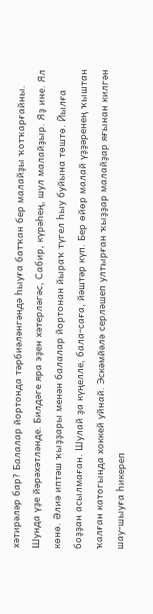хәтирәләр бар? Балалар йортонда тәрбиәләнгәндә һыуға батҡан бер малайҙы ҡотҡарғайны. Шунда үҙе йәрәхәтләнде. Билдәге яра эҙен хәтерләгәс, Сабир, күрәһең, шул малайҙыр. Яҙ ине. Ял көнө. Әлиә иптәш ҡыҙҙары менән балалар йортонан йыраҡ түгел һыу буйына төштө. Йылға боҙҙан асылмаған. Шулай ҙа күңелле, бала-саға, йәштәр күп. Бер өйөр малай үҙҙәренең ҡыштан ҡалған катогында хоккей уйнай. Эскәмйәлә серләшеп ултырған ҡыҙҙар малайҙар яғынан килгән шау-шыуға һикереп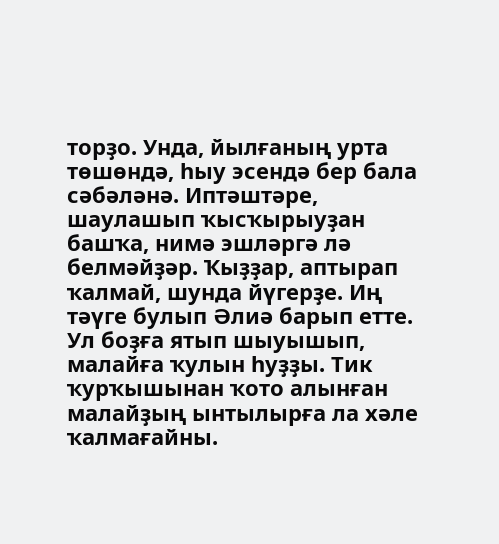торҙо. Унда, йылғаның урта төшөндә, һыу эсендә бер бала сәбәләнә. Иптәштәре, шаулашып ҡысҡырыуҙан башҡа, нимә эшләргә лә белмәйҙәр. Ҡыҙҙар, аптырап ҡалмай, шунда йүгерҙе. Иң тәүге булып Әлиә барып етте. Ул боҙға ятып шыуышып, малайға ҡулын һуҙҙы. Тик ҡурҡышынан ҡото алынған малайҙың ынтылырға ла хәле ҡалмағайны.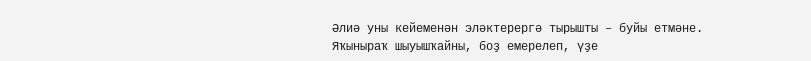Әлиә уны кейеменән эләктерергә тырышты – буйы етмәне. Яҡыныраҡ шыуышҡайны, боҙ емерелеп, үҙе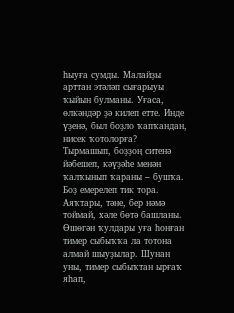һыуға сумды. Малайҙы арттан этәләп сығарыуы ҡыйын булманы. Уғаса, өлкәндәр ҙә килеп етте. Инде үҙенә, был боҙло ҡапҡандан, нисек ҡотолорға?
Тырмашып, боҙҙоң ситенә йәбешеп, кәүҙәһе менән ҡалҡынып ҡараны – бушҡа. Боҙ емерелеп тик тора. Аяҡтары, тәне, бер нәмә тоймай, хәле бөтә башланы. Өшөгән ҡулдары уға һонған тимер сыбыҡҡа ла тотона алмай шыуҙылар. Шунан уны, тимер сыбыҡтан ырғаҡ яһап,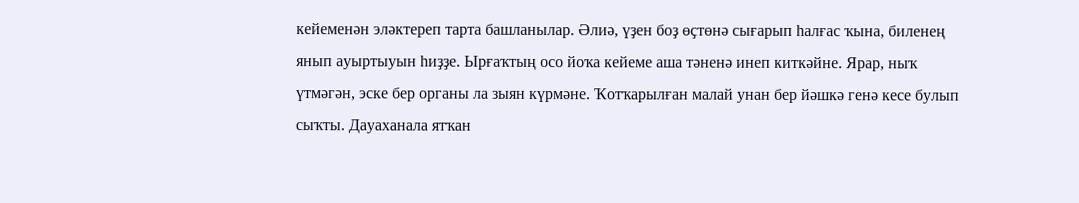кейеменән эләктереп тарта башланылар. Әлиә, үҙен боҙ өҫтөнә сығарып һалғас ҡына, биленең янып ауыртыуын һиҙҙе. Ырғаҡтың осо йоҡа кейеме аша тәненә инеп киткәйне. Ярар, ныҡ үтмәгән, эске бер органы ла зыян күрмәне. Ҡотҡарылған малай унан бер йәшкә генә кесе булып сыҡты. Дауаханала ятҡан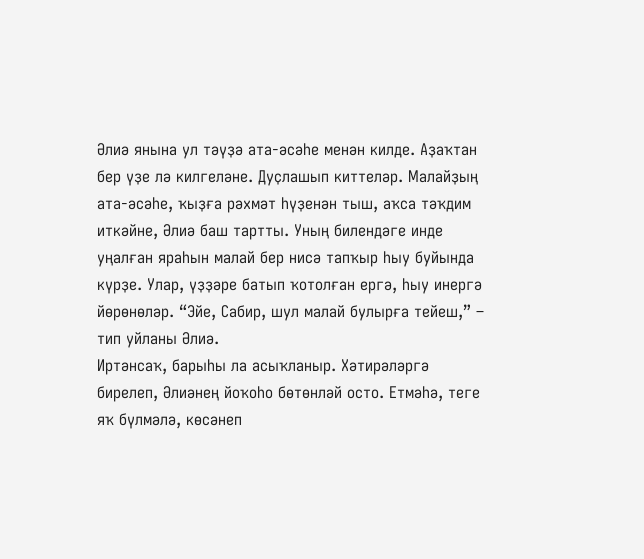Әлиә янына ул тәүҙә ата-әсәһе менән килде. Аҙаҡтан бер үҙе лә килгеләне. Дуҫлашып киттеләр. Малайҙың ата-әсәһе, ҡыҙға рәхмәт һүҙенән тыш, аҡса тәҡдим иткәйне, Әлиә баш тартты. Уның билендәге инде уңалған яраһын малай бер нисә тапҡыр һыу буйында күрҙе. Улар, үҙҙәре батып ҡотолған ергә, һыу инергә йөрөнөләр. “Эйе, Сабир, шул малай булырға тейеш,” – тип уйланы Әлиә.
Иртәнсаҡ, барыһы ла асыҡланыр. Хәтирәләргә бирелеп, Әлиәнең йоҡоһо бөтөнләй осто. Етмәһә, теге яҡ бүлмәлә, көсәнеп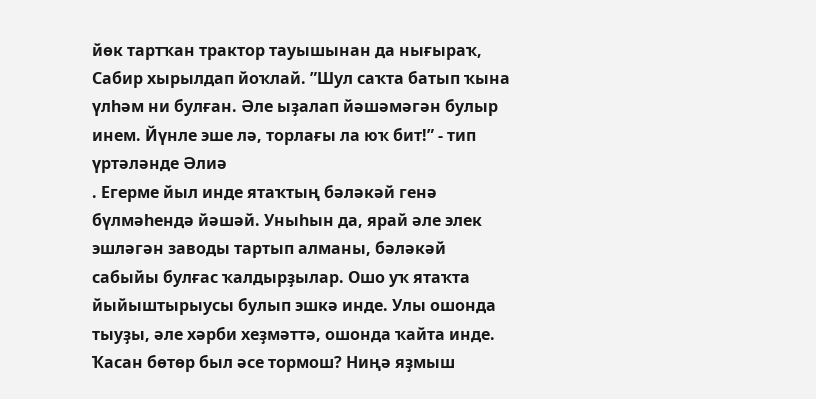йөк тартҡан трактор тауышынан да нығыраҡ, Сабир хырылдап йоҡлай. ”Шул саҡта батып ҡына үлһәм ни булған. Әле ыҙалап йәшәмәгән булыр инем. Йүнле эше лә, торлағы ла юҡ бит!” - тип үртәләнде Әлиә
. Егерме йыл инде ятаҡтың бәләкәй генә бүлмәһендә йәшәй. Уныһын да, ярай әле элек эшләгән заводы тартып алманы, бәләкәй сабыйы булғас ҡалдырҙылар. Ошо уҡ ятаҡта йыйыштырыусы булып эшкә инде. Улы ошонда тыуҙы, әле хәрби хеҙмәттә, ошонда ҡайта инде. Ҡасан бөтөр был әсе тормош? Ниңә яҙмыш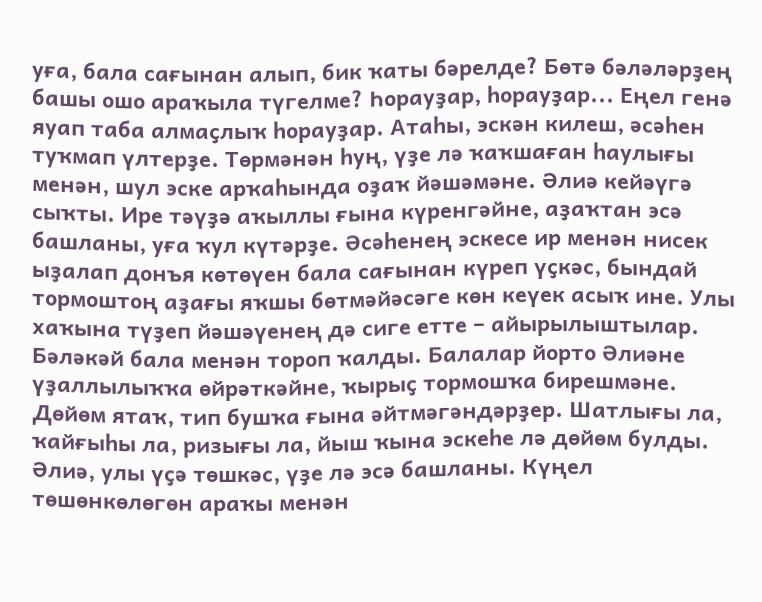уға, бала сағынан алып, бик ҡаты бәрелде? Бөтә бәләләрҙең башы ошо араҡыла түгелме? Һорауҙар, һорауҙар... Еңел генә яуап таба алмаҫлыҡ һорауҙар. Атаһы, эскән килеш, әсәһен туҡмап үлтерҙе. Төрмәнән һуң, үҙе лә ҡаҡшаған һаулығы менән, шул эске арҡаһында оҙаҡ йәшәмәне. Әлиә кейәүгә сыҡты. Ире тәүҙә аҡыллы ғына күренгәйне, аҙаҡтан эсә башланы, уға ҡул күтәрҙе. Әсәһенең эскесе ир менән нисек ыҙалап донъя көтөүен бала сағынан күреп үҫкәс, бындай тормоштоң аҙағы яҡшы бөтмәйәсәге көн кеүек асыҡ ине. Улы хаҡына түҙеп йәшәүенең дә сиге етте – айырылыштылар. Бәләкәй бала менән тороп ҡалды. Балалар йорто Әлиәне үҙаллылыҡҡа өйрәткәйне, ҡырыҫ тормошҡа бирешмәне. Дөйөм ятаҡ, тип бушҡа ғына әйтмәгәндәрҙер. Шатлығы ла, ҡайғыһы ла, ризығы ла, йыш ҡына эскеһе лә дөйөм булды. Әлиә, улы үҫә төшкәс, үҙе лә эсә башланы. Күңел төшөнкөлөгөн араҡы менән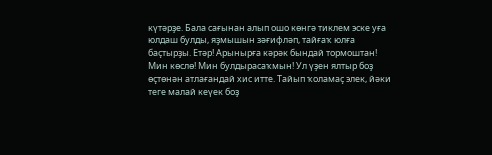күтәрҙе. Бала сағынан алып ошо көнгә тиклем эске уға юлдаш булды, яҙмышын зәғифләп, тайғаҡ юлға баҫтырҙы. Етәр! Арынырға кәрәк бындай тормоштан! Мин көслө! Мин булдырасаҡмын! Ул үҙен ялтыр боҙ өҫтөнән атлағандай хис итте. Тайып ҡоламаҫ элек, йәки теге малай кеүек боҙ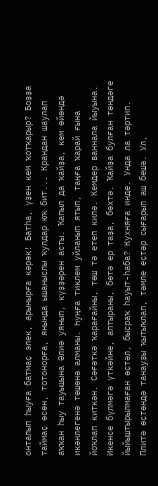онталып һыуға батмаҫ элек, арынырға кәрәк! Батһа, үҙен кем ҡотҡарыр? Боҙҙа таймаҫ өсөн, тотонорға, янында ышаныслы ҡулдар юҡ бит... Крандан шаулап аҡҡан һыу тауышына Әлиә уянып, күҙҙәрен асты. Ҡапыл да ҡайҙа, кем өйөндә икәнлегенә төшөнә алманы. Һуңға тиклем уйланып ятып, таңға ҡарай ғына йоҡлап киткән. Сәғәткә ҡарағайны, төш тә етеп килә. Кемдер ваннала йыуына. Икенсе бүлмәгә үткәйне, аптыраны, бөтә ер таҙа, бөхтә. Ҡайҙа булған төндәге йыйыштырылмаған өҫтәл, бысраҡ һауыт-һаба? Кухняға инде. Унда ла тәртип. Плитә өҫтөндә танауҙы ҡытыҡлап, тәмле еҫтәр сығарып аш бешә. Ул,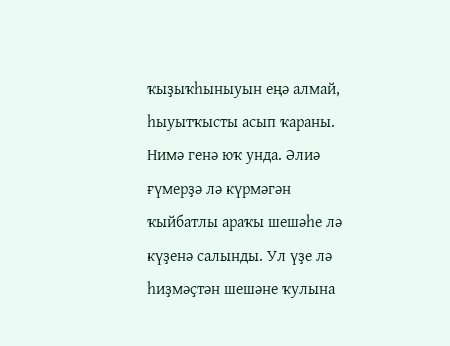ҡыҙыҡһыныуын еңә алмай, һыуытҡысты асып ҡараны. Нимә генә юҡ унда. Әлиә ғүмерҙә лә күрмәгән ҡыйбатлы араҡы шешәһе лә күҙенә салынды. Ул үҙе лә һиҙмәҫтән шешәне ҡулына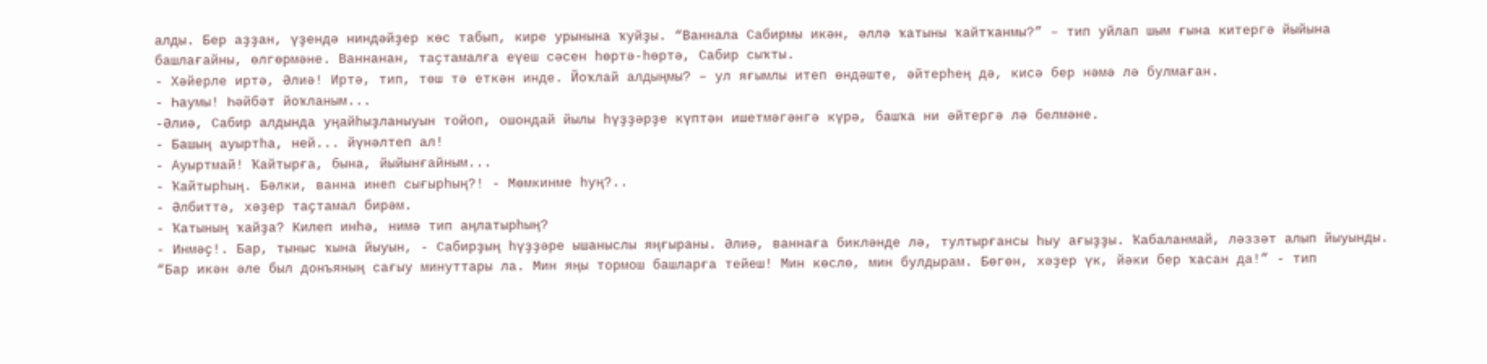алды. Бер аҙҙан, үҙендә ниндәйҙер көс табып, кире урынына ҡуйҙы. “Ваннала Сабирмы икән, әллә ҡатыны ҡайтҡанмы?” – тип уйлап шым ғына китергә йыйына башлағайны, өлгөрмәне. Ваннанан, таҫтамалға еүеш сәсен һөртә-һөртә, Сабир сыҡты.
- Хәйерле иртә, Әлиә! Иртә, тип, төш тә еткән инде. Йоҡлай алдыңмы? – ул яғымлы итеп өндәште, әйтерһең дә, кисә бер нәмә лә булмаған.
- Һаумы! Һәйбәт йоҡланым...
-Әлиә, Сабир алдында уңайһыҙланыуын тойоп, ошондай йылы һүҙҙәрҙе күптән ишетмәгәнгә күрә, башҡа ни әйтергә лә белмәне.
- Башың ауыртһа, ней... йүнәлтеп ал!
- Ауыртмай! Ҡайтырға, бына, йыйынғайным...
- Ҡайтырһың. Бәлки, ванна инеп сығырһың?! - Мөмкинме һуң?..
- Әлбиттә, хәҙер таҫтамал бирәм.
- Ҡатының ҡайҙа? Килеп инһә, нимә тип аңлатырһың?
- Инмәҫ!. Бар, тыныс ҡына йыуын, - Сабирҙың һүҙҙәре ышаныслы яңғыраны. Әлиә, ваннаға бикләнде лә, тултырғансы һыу ағыҙҙы. Ҡабаланмай, ләззәт алып йыуынды. “Бар икән әле был донъяның сағыу минуттары ла. Мин яңы тормош башларға тейеш! Мин көслө, мин булдырам. Бөгөн, хәҙер үк, йәки бер ҡасан да!” - тип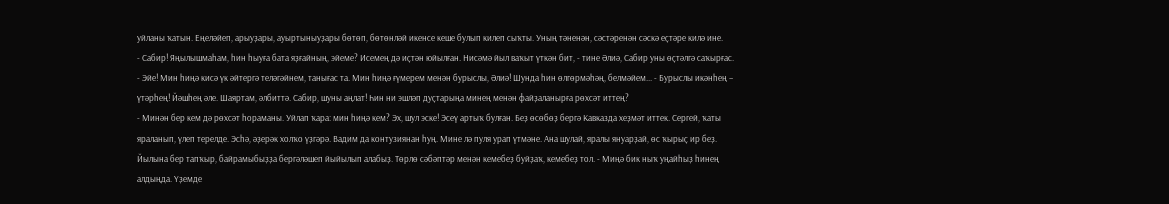уйланы ҡатын. Еңеләйеп, арыуҙары, ауыртыныуҙары бөтөп, бөтөнләй икенсе кеше булып килеп сыҡты. Уның тәненән, сәстәренән сәскә еҫтәре килә ине.
- Сабир! Яңылышмаһам, һин һыуға бата яҙғайның, эйеме? Исемең дә иҫтән юйылған. Нисәмә йыл ваҡыт үткән бит, - тине Әлиә, Сабир уны өҫтәлгә саҡырғас.
- Эйе! Мин һиңә кисә үк әйтергә теләгәйнем, танығас та. Мин һиңә ғүмерем менән бурыслы, Әлиә! Шунда һин өлгөрмәһәң, белмәйем... - Бурыслы икәнһең – үтәрһең! Йәшһең әле. Шаяртам, әлбиттә. Сабир, шуны аңлат! Һин ни эшләп дуҫтарыңа минең менән файҙаланырға рөхсәт иттең?
- Минән бер кем дә рөхсәт һораманы. Уйлап ҡара: мин һиңә кем? Эх, шул эске! Эсеү артыҡ булған. Беҙ өсөбөҙ бергә Кавказда хеҙмәт иттек. Сергей, ҡаты яраланып, үлеп терелде. Эсһә, әҙерәк холҡо үҙгәрә. Вадим да контузиянан һуң. Мине лә пуля урап үтмәне. Ана шулай, яралы януарҙай, өс ҡырыҫ ир беҙ. Йылына бер тапҡыр, байрамыбыҙҙа бергәләшеп йыйылып алабыҙ. Төрлө сәбәптәр менән кемебеҙ буйҙаҡ, кемебеҙ тол. - Миңә бик ныҡ уңайһыҙ һинең алдыңда. Үҙемде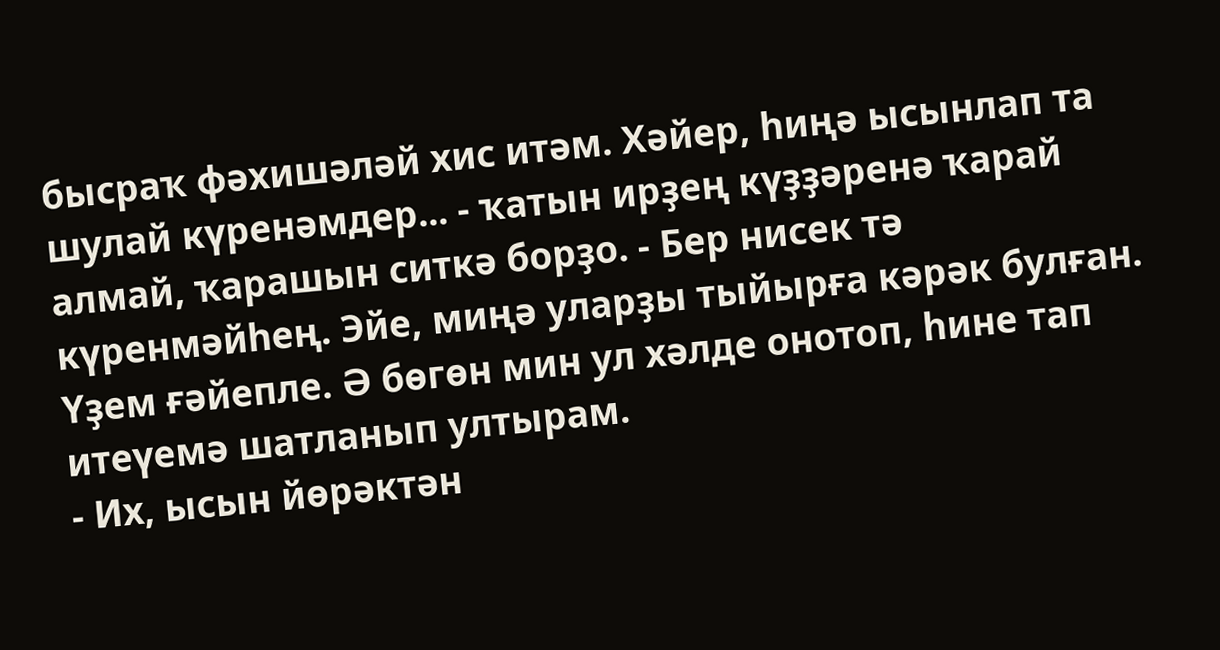бысраҡ фәхишәләй хис итәм. Хәйер, һиңә ысынлап та шулай күренәмдер... - ҡатын ирҙең күҙҙәренә ҡарай алмай, ҡарашын ситкә борҙо. - Бер нисек тә күренмәйһең. Эйе, миңә уларҙы тыйырға кәрәк булған. Үҙем ғәйепле. Ә бөгөн мин ул хәлде онотоп, һине тап итеүемә шатланып ултырам.
- Их, ысын йөрәктән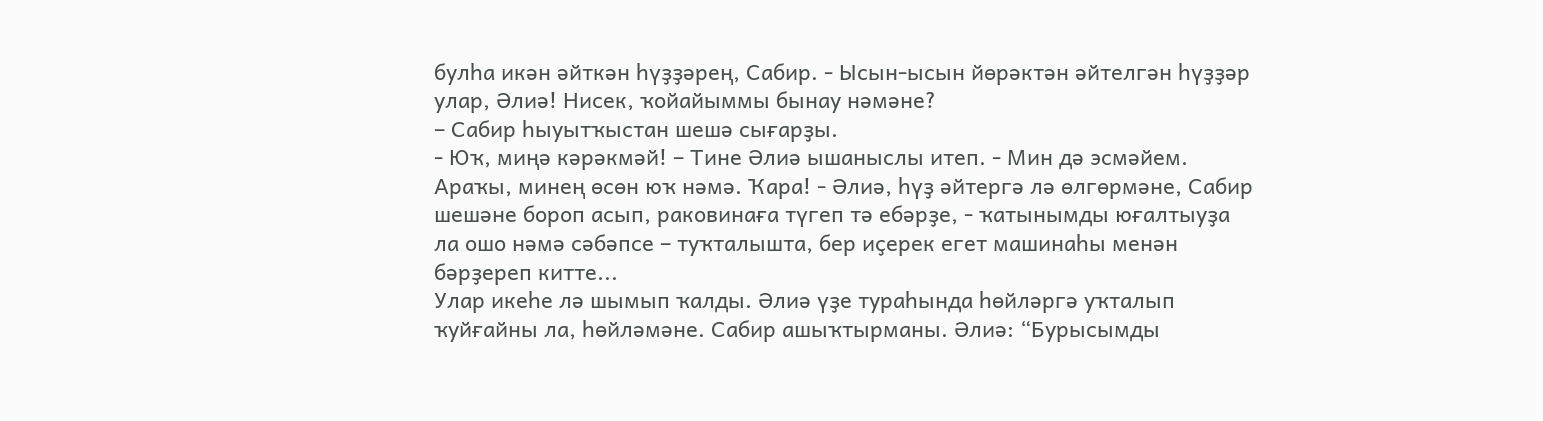булһа икән әйткән һүҙҙәрең, Сабир. - Ысын-ысын йөрәктән әйтелгән һүҙҙәр улар, Әлиә! Нисек, ҡойайыммы бынау нәмәне?
– Сабир һыуытҡыстан шешә сығарҙы.
- Юҡ, миңә кәрәкмәй! – Тине Әлиә ышаныслы итеп. - Мин дә эсмәйем. Араҡы, минең өсөн юҡ нәмә. Ҡара! - Әлиә, һүҙ әйтергә лә өлгөрмәне, Сабир шешәне бороп асып, раковинаға түгеп тә ебәрҙе, - ҡатынымды юғалтыуҙа ла ошо нәмә сәбәпсе – туҡталышта, бер иҫерек егет машинаһы менән бәрҙереп китте...
Улар икеһе лә шымып ҡалды. Әлиә үҙе тураһында һөйләргә уҡталып ҡуйғайны ла, һөйләмәне. Сабир ашыҡтырманы. Әлиә: “Бурысымды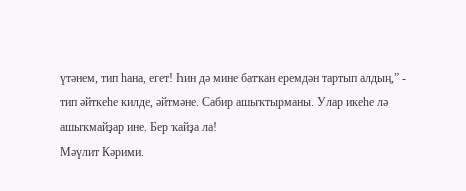үтәнем, тип һана, егет! Һин дә мине батҡан еремдән тартып алдың,” - тип әйткеһе килде, әйтмәне. Сабир ашыҡтырманы. Улар икеһе лә ашыҡмайҙар ине. Бер ҡайҙа ла!
Мәүлит Кәрими.